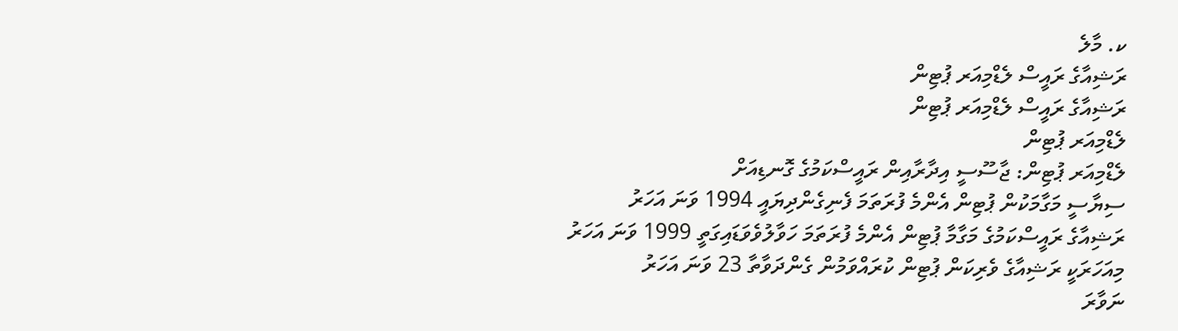ކ. މާލެ
ރަޝިއާގެ ރައީސް ލެޑްމިއަރ ޕުޓިން
ރަޝިއާގެ ރައީސް ލެޑްމިއަރ ޕުޓިން
ލެޑްމިއަރ ޕުޓިން
ލެޑްމިއަރ ޕުޓިން: ޖާސޫސީ އިދާރާއިން ރައީސްކަމުގެ ގޮނޑިއަށް
ސިޔާސީ މަގާމަކުން ޕުޓިން އެންމެ ފުރަތަމަ ފެނިގެންދިޔައީ 1994 ވަނަ އަހަރު
ރަޝިއާގެ ރައީސްކަމުގެ މަގާމާ ޕުޓިން އެންމެ ފުރަތަމަ ހަވާލުވެވަޑައިގަތީ 1999 ވަނަ އަހަރު
މިއަހަރަކީ ރަޝިއާގެ ވެރިކަން ޕުޓިން ކުރައްވަމުން ގެންދަވާތާ 23 ވަނަ އަހަރު
ނަވާރަ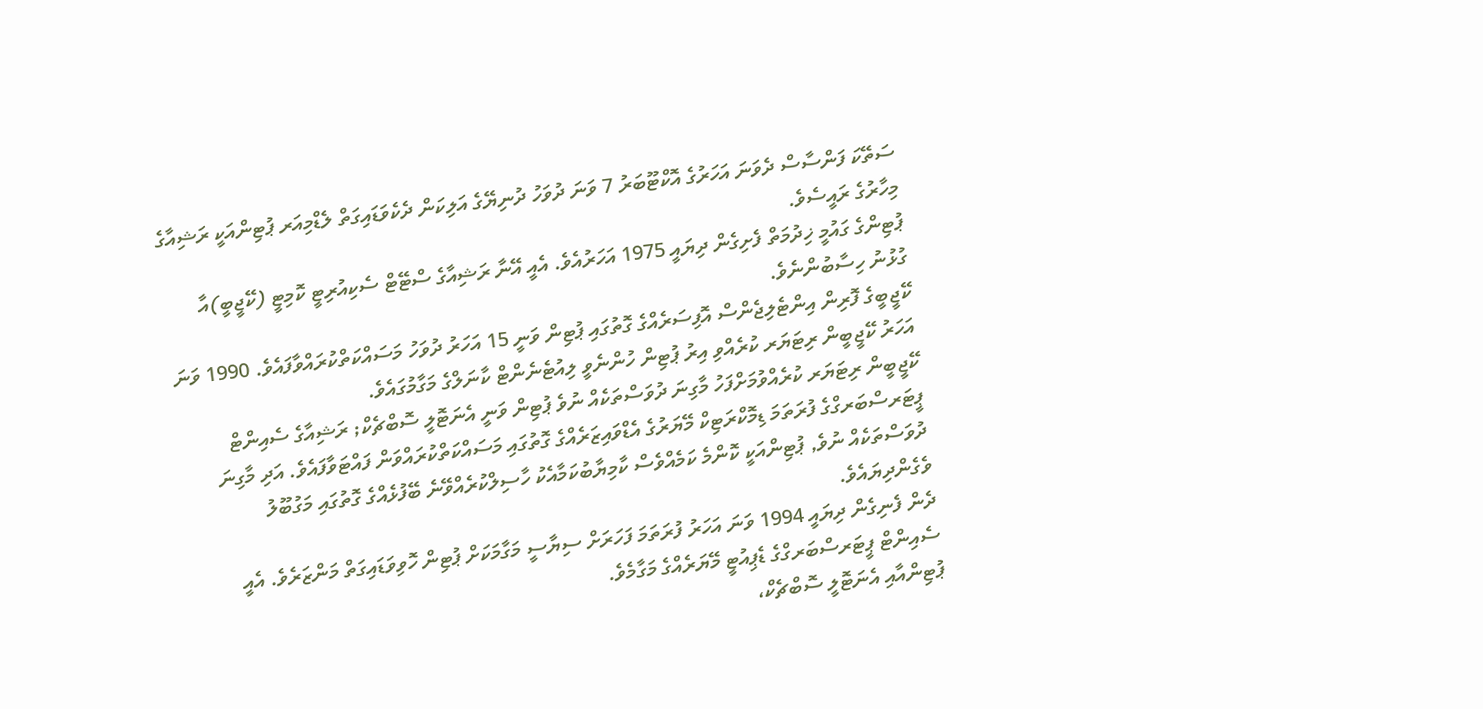ސަތޭކަ ފަންސާސް ދެވަނަ އަހަރުގެ އޮކްޓޫބަރު 7 ވަނަ ދުވަހު ދުނިޔޭގެ އަލިކަން ދެކެވަޑައިގަތް ލެޑްމިއަރ ޕުޓިންއަކީ ރަޝިއާގެ މިހާރުގެ ރައީސެވެ.
ޕުޓިންގެ ގައުމީ ޚިދުމަތް ފެށިގެން ދިޔައީ 1975 އަހަރުއެވެ. އެއީ އޭނާ ރަޝިއާގެ ސްޓޭޓް ސެކިއުރިޓީ ކޮމިޓީ (ކޭޖީބީ)އާ ގުޅުނު ހިސާބުންނެވެ.
ކޭޖީބީގެ ފޮރިން އިންޓެލިޖެންސް އޮފިސަރެއްގެ ގޮތުގައި ޕުޓިން ވަނީ 15 އަހަރު ދުވަހު މަސައްކަތްކުރައްވާފައެވެ. 1990 ވަނަ އަހަރު ކޭޖީބީން ރިޓަޔަރ ކުރެއްވި އިރު ޕުޓިން ހުންނެވީ ލިއުޓެނެންޓް ކާނަލްގެ މަގާމުގައެވެ.
ކޭޖީބީން ރިޓަޔަރ ކުރެއްވުމަށްފަހު މާގިނަ ދުވަސްތަކެއް ނުވެ ޕުޓިން ވަނީ އެނަޓޮލީ ސޮބްޗެކް; ރަޝިއާގެ ސެއިންޓް ޕީޓަރސްބަރގްގެ ފުރަތަމަ ޑިމޮކްރަޓިކް މޭޔަރުގެ އެޑްވައިޒަރެއްގެ ގޮތުގައި މަސައްކަތްކުރައްވަން ފައްޓަވާފައެވެ. އަދި މާގިނަ ދުވަސްތަކެއް ނުވެ, ޕުޓިންއަކީ ކޮންމެ ކަމެއްވެސް ކާމިޔާބުކަމާއެކު ހާސިލްކުރެއްވޭނެ ބޭފުޅެއްގެ ގޮތުގައި މަގުބޫލު ވެގެންދިޔައެވެ.
ދެން ފެނިގެން ދިޔައީ 1994 ވަނަ އަހަރު ފުރަތަމަ ފަހަރަށް ސިޔާސީ މަގާމަކަށް ޕުޓިން ހޮވިވަޑައިގަތް މަންޒަރެވެ. އެއީ ސެއިންޓް ޕީޓަރސްބަރގްގެ ޑެޕިއުޓީ މޭޔަރެއްގެ މަގާމެވެ.
ޕުޓިންއާއި އެނަޓޮލީ ސޮބްޗެކް،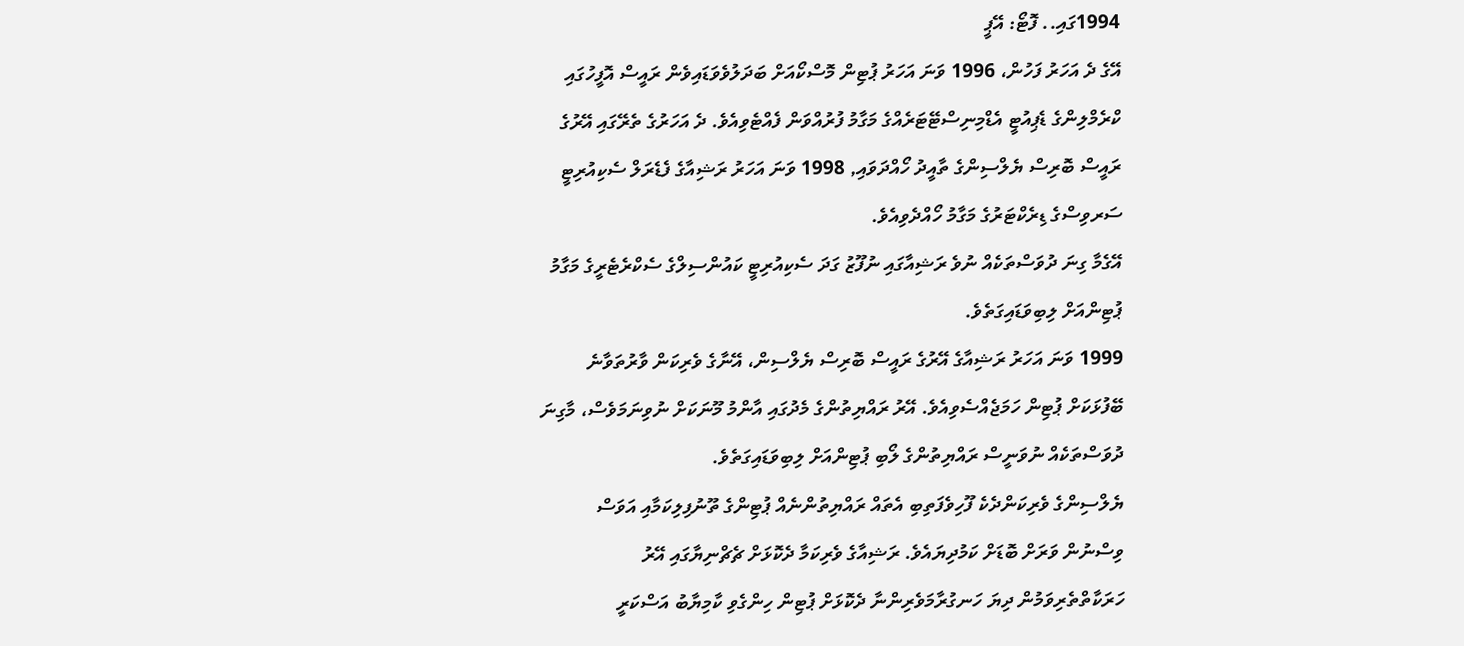1994ގައި.. ފޮޓޯ: އޭޕީ
އޭގެ ދެ އަހަރު ފަހުން، 1996 ވަނަ އަހަރު ޕުޓިން މޮސްކޯއަށް ބަދަލުވެވަޑައިވެން ރައީސް އޮފީހުގައި ކްރެމްލިންގެ ޑެޕިއުޓީ އެޑްމިނިސްޓޭޓަރެއްގެ މަގާމު ފުރުއްވަން ފެއްޓެވިއެވެ. ދެ އަހަރުގެ ތެރޭގައި އޭރުގެ ރައީސް ބޮރިސް ޔެލްސިންގެ ތާއީދު ހޯއްދަވައި, 1998 ވަނަ އަހަރު ރަޝިއާގެ ފެޑެރަލް ސެކިއުރިޓީ ސަރވިސްގެ ޑިރެކްޓަރުގެ މަގާމު ހޯއްދެވިއެވެ.
އޭގެމާ ގިނަ ދުވަސްތަކެއް ނުވެ ރަޝިއާގައި ނުފޫޒު ގަދަ ސެކިއުރިޓީ ކައުންސިލްގެ ސެކްރެޓެރީގެ މަގާމު ޕުޓިންއަށް ލިބިވަޑައިގަތެވެ.
1999 ވަނަ އަހަރު ރަޝިއާގެ އޭރުގެ ރައީސް ބޮރިސް ޔެލްސިން، އޭނާގެ ވެރިކަން ވާރުތަވާނެ ބޭފުޅަކަށް ޕުޓިން ހަމަޖެއްސެވިއެވެ. އޭރު ރައްޔިތުންގެ މެދުގައި އާންމު މޫނަކަށް ނުވިނަމަވެސް، މާގިނަ ދުވަސްތަކެއް ނުވަނީސް ރައްޔިތުންގެ ލޯބި ޕުޓިންއަށް ލިބިވަޑައިގަތެވެ.
ޔެލްސިންގެ ވެރިކަންދެކެ ފޫހިވެފަތިބި އެތައް ރައްޔިތުންނެއް ޕުޓިންގެ ތޫނުފިލިކަމާއި އަވަސް ވިސްނުން ވަރަށް ބޮޑަށް ކަމުދިޔައެވެ. ރަޝިއާގެ ވެރިކަމާ ދެކޮޅަށް ޗެޗްނިޔާގައި އޭރު ހަރަކާތްތެރިވަމުން ދިޔަ ހަނގުރާމަވެރިންނާ ދެކޮޅަށް ޕުޓިން ހިންގެވި ކާމިޔާބު އަސްކަރީ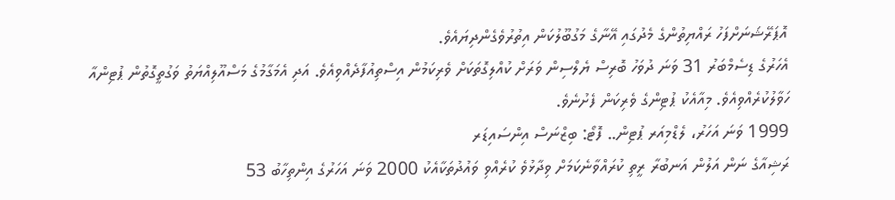އޮޕަރޭޝަނަށްފަހު ރައްޔިތުންގެ މެދުގައި އޭނާގެ މަގުބޫލުކަން އިތުރުވެގެންދިޔައެވެ.
އެހަރުގެ ޑިސެމްބަރު 31 ވަނަ ދުވަހު ބޮރިސް ޔެލްސިން ވަރަށް ކުއްލިގޮތަކަށް ވެރިކަމުން އިސްތިއުފާދެއްވިއެވެ. އަދި އެމަގާމުގެ މަސްއޫލިއްޔަތު ވަގުތީގޮތުން ޕުޓިންއާ ހަވާލުކުރެއްވިއެވެ. މިއާއެކު ޕުޓިންގެ ވެރިކަން ފެށުނެވެ.
1999 ވަނަ އަހަރު، ލެޑްމިއަރ ޕުޓިން.. ފޮޓޯ: ބިޒްނަސް އިންސައިޑަރ
ރަޝިއާގެ ނަން އަލުން އަނބުރާ ރީތި ކުރައްވާނެކަމަށް ވިދާޅުވެ ކުރެއްވި ވައުދުތަކާއެކު 2000 ވަނަ އަހަރުގެ އިންތިހާބު 53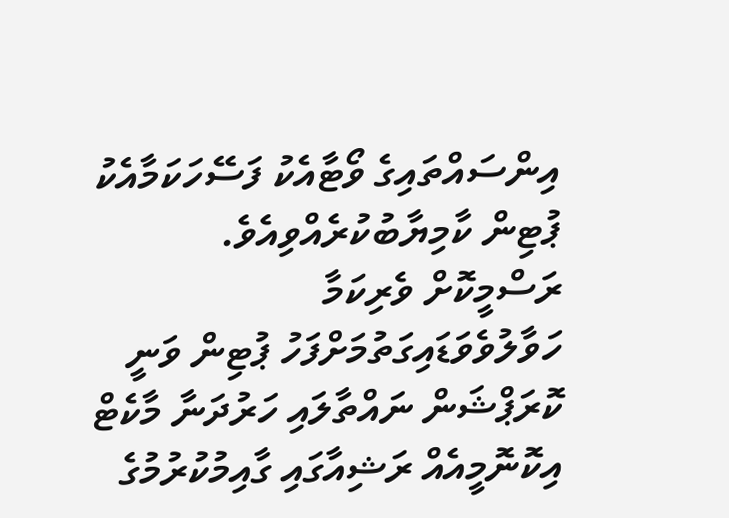އިންސައްތައިގެ ވޯޓާއެކު ފަސޭހަކަމާއެކު ޕުޓިން ކާމިޔާބުކުރެއްވިއެވެ.
ރަސްމީކޮށް ވެރިކަމާ ހަވާލުވެވަޑައިގަތުމަށްފަހު ޕުޓިން ވަނީ ކޮރަޕްޝަން ނައްތާލައި ހަރުދަނާ މާކެޓް އިކޮނޮމީއެއް ރަޝިއާގައި ގާއިމުކުރުމުގެ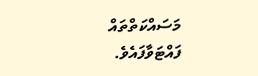މަސައްކަތްތައް ފައްޓަވާފައެވެ.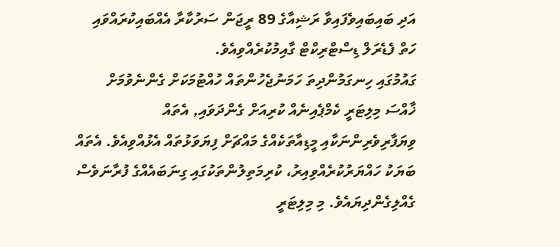އަދި ބައިބައިވެފައިވާ ރަޝިއާގެ 89 ރީޖަން ސަރުކާރާ އެއްބައިކުރައްވައި ހަތް ފެޑެރަލް ޑިސްޓްރިކްޓް ގާއިމުކުރެއްވިއެވެ.
ގައުމުގައި ހިނގަމުންދިތަ ހަމަނުޖެހުންތައް ހުއްޓުމަކަށް ގެންނެވުމަށް ޚާއްސަ މިލިޓަރީ ކެމްޕެއިނެއް ކުރިއަށް ގެންދަވައި, އެތައް ވިޔަފާރިވެރިންނަކާއި މީޑިއާތަކެއްގެ މައްޗަށް ފިޔަވަޅުތައް އެޅުއްވިއެވެ. އެތައް ބަޔަކު ހައްޔަރުކުރެއްވިއިރު، ކުރިމަތިލުންތަކުގައި ގިނަބައެއްގެ ފުރާނަވެސް ގެއްލިގެންދިޔައެވެ. މި މިލިޓަރީ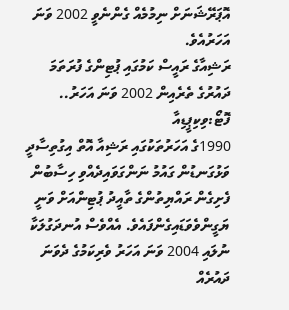އޮޕަރޭޝަނަށް ނިމުމެއް ގެންނެވީ 2002 ވަނަ އަހަރުއެވެ.
ރަޝިއާގެ ރައީސް ކަމުގައި ޕުޓިންގެ ފުރަތަމަ ދައުރުގެ ތެރެއިން 2002 ވަނަ އަހަރު.. ފޮޓޯ:ވިކިޕީޑިއާ
1990ގެ އަހަރުތަކުގައި ރަޝިއާ އޮތް އިގުތިސާދީ ވަޅުގަނޑުން ގައުމު ނަންގަވައިދެއްވި ހިސާބުން ފެށިގެން ރައްޔިތުންގެ ތާއީދު ޕުޓިންއަށް ވަނީ ޔަގީންވެވަޑައިގެންފައެވެ. އެއްވެސް އުނދަގުލަކާ ނުލައި 2004 ވަނަ އަހަރު ވެރިކަމުގެ ދެވަނަ ދައުރެއް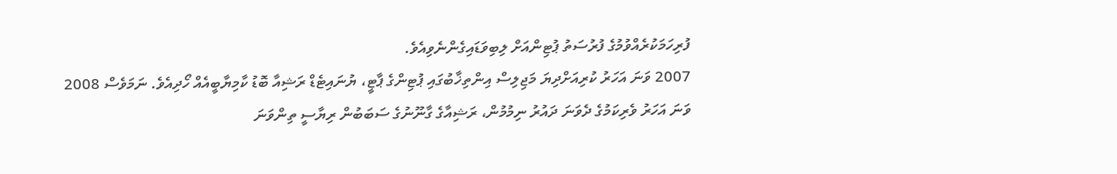ފުރިހަމަކުރެއްވުމުގެ ފުރުސަތު ޕުޓިންއަށް ލިބިވަޑައިގެންނެވިއެވެ.
2007 ވަނަ އަހަރު ކުރިއަށްދިޔަ މަޖިލިސް އިންތިޚާބުގައި ޕުޓިންގެ ޕާޓީ، ޔުނައިޓެޑް ރަޝިއާ ބޮޑު ކާމިޔާބީއެއް ހޯދިއެވެ. ނަމަވެސް 2008 ވަނަ އަހަރު ވެރިކަމުގެ ދެވަނަ ދައުރު ނިމުމުން، ރަޝިއާގެ ގާނޫނުގެ ސަބަބުން ރިޔާސީ ތިންވަނަ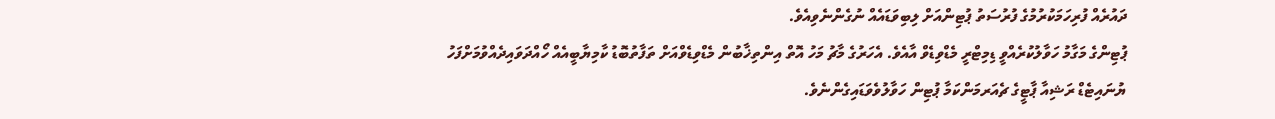ދައުރެއް ފުރިހަމަކުރުމުގެ ފުރުސަތު ޕުޓިންއަށް ލިބިވަޑައެއް ނުގެންނެވިއެވެ.
ޕުޓިންގެ މަގާމު ހަވާލުކުރެއްވީ ޑިމިޓްރީ މެޑްވިޑެވް އާއެވެ. އެހަރުގެ މާޗު މަހު އޮތް އިންތިޚާބުން މެޑްވިޑެވްއަށް ތަފާތުބޮޑު ކާމިޔާބީއެއް ހޯއްދަވައިދެއްވުމަށްފަހު ޔުނައިޓެޑް ރަޝިއާ ޕާޓީގެ ޗެއަރމަންކަމާ ޕުޓިން ހަވާލުވެވަޑައިގެންނެވެ.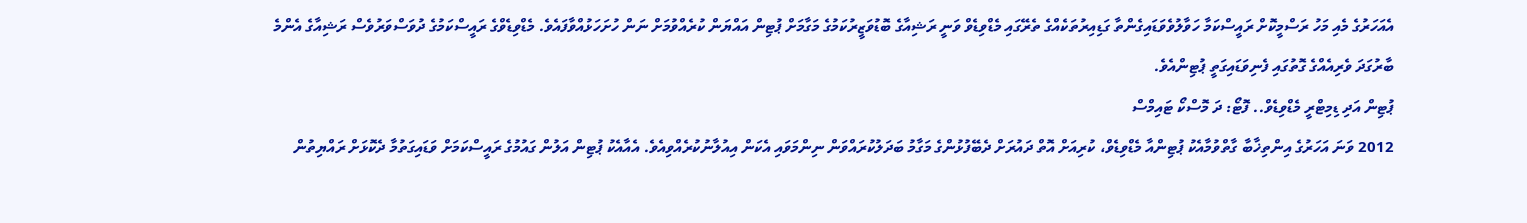އެއަހަރުގެ މެއި މަހު ރަސްމީކޮށް ރައީސްކަމާ ހަވާލުވެވަޑައިގެންތާ ގަޑިއިރުތަކެއްގެ ތެރޭގައި މެޑްވިޑެވް ވަނީ ރަޝިއާގެ ބޮޑުވަޒީރުކަމުގެ މަގާމަށް ޕުޓިން އައްޔަން ކުރެއްވުމަށް ނަން ހުށަހަޅުއްވާފައެވެ. މެޑްވިޑެވްގެ ރައީސްކަމުގެ ދުވަސްވަރުވެސް ރަޝިއާގެ އެންމެ ބާރުގަދަ ވެރިއެއްގެ ގޮތުގައި ފެނިވަޑައިގަތީ ޕުޓިންއެވެ.
ޕުޓިން އަދި ޑިމިޓްރީ މެޑްވިޑެވް.. ފޮޓޯ: ދަ މޮސްކޯ ޓައިމްސް
2012 ވަނަ އަހަރުގެ އިންތިޚާބާ ގާތްވުމާއެކު ޕުޓިންއާ މެޑްވިޑެވް، ކުރިއަށް އޮތް ދައުރަށް ދެބޭފުޅުންގެ މަގާމު ބަދަލުކުރައްވަން ނިންމަވައި އެކަން އިއުލާނުކުރެއްވިއެވެ. އެއާއެކު ޕުޓިން އަލުން ގައުމުގެ ރައީސްކަމަށް ވަޑައިގަތުމާ ދެކޮޅަށް ރައްޔިތުން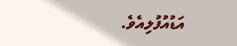އަޑުއުފުލިއެވެ.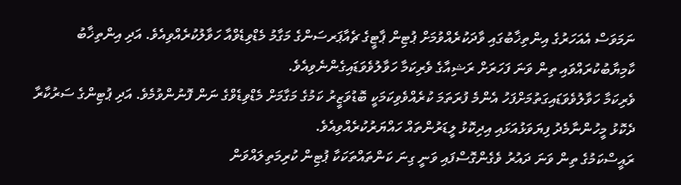ނަމަވަސް އެއަހަރުގެ އިންތިޚާބުގައި ވާދަކުރެއްވުމަށް ޕުޓިން ޕާޓީގެ ޗެއާޕަރސަންގެ މަގާމު މެޑްވިޑެވްއާ ހަވާލުކުރެއްވިއެވެ. އަދި އިންތިޚާބު ކާމިޔާބުކުރައްވައި ތިން ވަނަ ފަހަރަށް ރަޝިއާގެ ވެރިކަމާ ހަވާލުވެވަޑައިގެންނެވިއެވެ.
ވެރިކަމާ ހަވާލުވެވަޑައިގަތުމަށްފަހު އެންމެ ފުރަތަމަ ކުރެއްވެވިކަމަކީ ބޮޑުވަޒީރު ކަމުގެ މަގާމަށް މެޑްވިޑެވްގެ ނަން ފޮނުންވުމެވެ. އަދި ޕުޓިންގެ ސަރުކާރާ ދެކޮޅު މީހުންނާމެދު ފިޔަވަޅުއަޅައި އިދިކޮޅު ލީޑަރުންތައް ހައްޔަރުކުރެއްވިއެވެ.
ރައީސްކަމުގެ ތިން ވަނަ ދައުރު ވެގެންގޮސްފައި ވަނީ ގިނަ ކަންތައްތަކަކާ ޕުޓިން ކުރިމަތިލައްވަން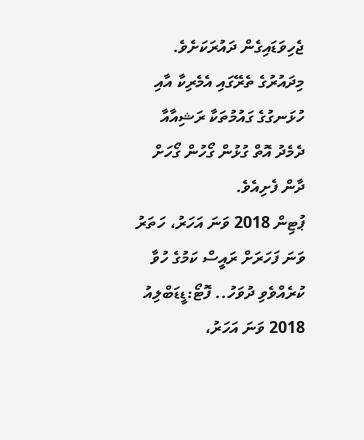ޖެހިވަޑައިގެން ދައުރަކަށެވެ. މިދައުރުގެ ތެރޭގައި އެމެރިކާ އާއި ހުޅަނގުގެ ގައުމުތަކާ ރަޝިއާއާ ދެމެދު އޮތް ގުޅުން ގޯހުން ގޯހަށް ދާން ފެށިއެވެ.
ޕުޓިން 2018 ވަނަ އަހަރު، ހަތަރު ވަނަ ފަހަރަށް ރައީސް ކަމުގެ ހުވާ ކުރެއްވެވި ދުވަހު.. ފޮޓޯ:ޑީޑަބްލިއު
2018 ވަނަ އަހަރު،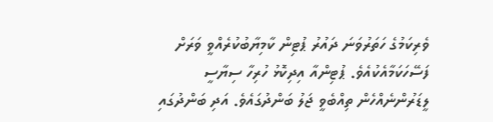ވެރިކަމުގެ ހަތަރުވަނަ ދައުރު ޕުޓިން ކާމިޔާބުކުރެއްވީ ވަރަށް ފަސޭހަކަމާއެކުއެވެ. ޕުޓިންއާ އިދިކޮޅު ހުރިހާ ސިޔާސީ ލީޑަރުންނެއްހެން ތިއްބެވީ ޖަލު ބަންދުގައެވެ. އަދި ބަންދުގައި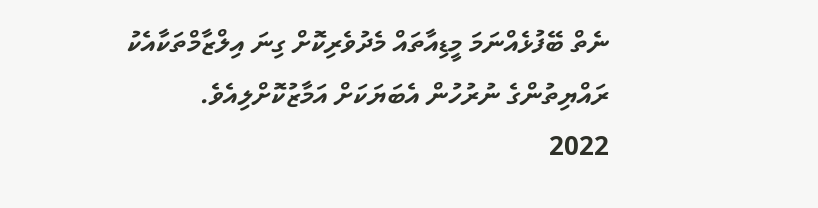ނެތް ބޭފުޅެއްނަމަ މީޑިއާތައް މެދުވެރިކޮށް ގިނަ އިލްޒާމްތަކާއެކު ރައްޔިތުންގެ ނުރުހުން އެބަޔަކަށް އަމާޒުކޮށްލިއެވެ.
2022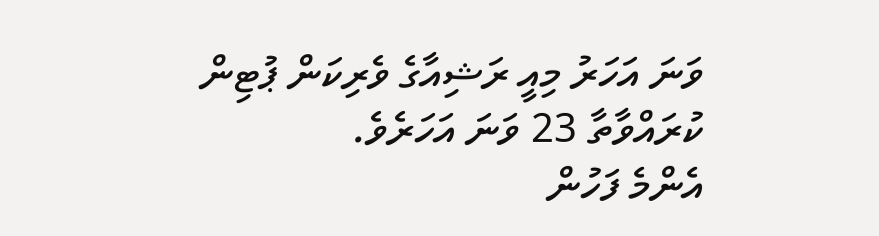ވަނަ އަހަރު މިއީ ރަޝިއާގެ ވެރިކަން ޕުޓިން ކުރައްވާތާ 23 ވަނަ އަހަރެވެ.
އެންމެ ފަހުން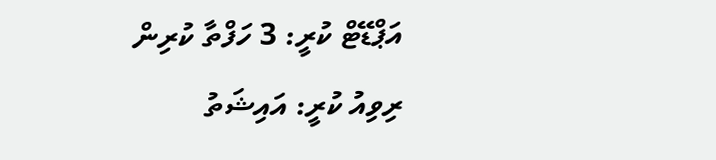އަޕްޑޭޓް ކުރީ: 3 ހަފްތާ ކުރިން
ރިވިއު ކުރީ: އައިޝަތު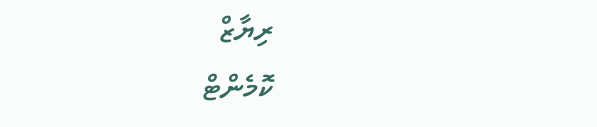ރިޔާޒް
ކޮމެންޓް